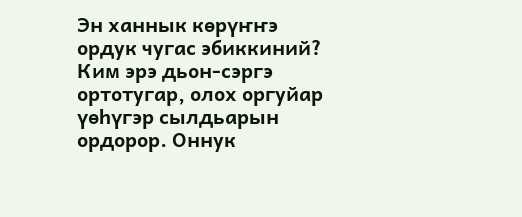Эн ханнык көрүҥҥэ ордук чугас эбиккиний?
Ким эрэ дьон-сэргэ ортотугар, олох оргуйар үөһүгэр сылдьарын ордорор. Оннук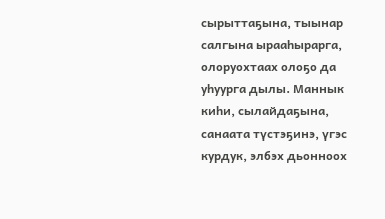сырыттаҕына, тыынар салгына ырааһырарга, олоруохтаах олоҕо да уһуурга дылы. Маннык киһи, сылайдаҕына, санаата түстэҕинэ, үгэс курдук, элбэх дьонноох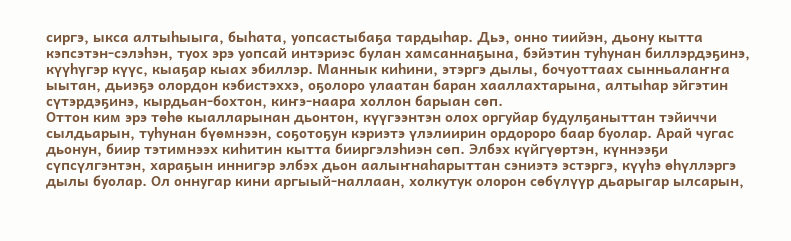сиргэ, ыкса алтыһыыга, быһата, уопсастыбаҕа тардыһар. Дьэ, онно тиийэн, дьону кытта кэпсэтэн-сэлэһэн, туох эрэ уопсай интэриэс булан хамсаннаҕына, бэйэтин туһунан биллэрдэҕинэ, күүһүгэр күүс, кыаҕар кыах эбиллэр. Маннык киһини, этэргэ дылы, бочуоттаах сынньалаҥҥа ыытан, дьиэҕэ олордон кэбистэххэ, оҕолоро улаатан баран хааллахтарына, алтыһар эйгэтин сүтэрдэҕинэ, кырдьан-бохтон, киҥэ-наара холлон барыан сөп.
Оттон ким эрэ төһө кыалларынан дьонтон, күүгээнтэн олох оргуйар будулҕаныттан тэйиччи сылдьарын, туһунан бүөмнээн, соҕотоҕун кэриэтэ үлэлиирин ордороро баар буолар. Арай чугас дьонун, биир тэтимнээх киһитин кытта бииргэлэһиэн сөп. Элбэх күйгүөртэн, күннээҕи сүпсүлгэнтэн, хараҕын иннигэр элбэх дьон аалыҥнаһарыттан сэниэтэ эстэргэ, күүһэ өһүллэргэ дылы буолар. Ол оннугар кини аргыый-наллаан, холкутук олорон сөбүлүүр дьарыгар ылсарын,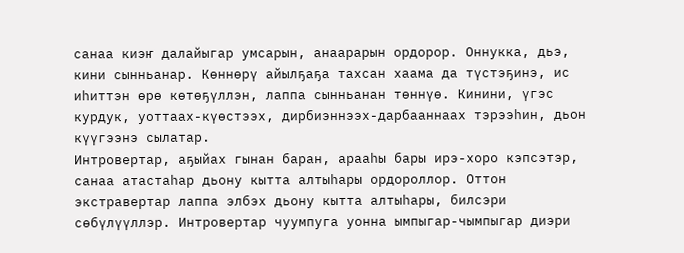санаа киэҥ далайыгар умсарын, анаарарын ордорор. Оннукка, дьэ, кини сынньанар. Көннөрү айылҕаҕа тахсан хаама да түстэҕинэ, ис иһиттэн өрө көтөҕүллэн, лаппа сынньанан төннүө. Кинини, үгэс курдук, уоттаах-күөстээх, дирбиэннээх-дарбааннаах тэрээһин, дьон күүгээнэ сылатар.
Интровертар, аҕыйах гынан баран, арааһы бары ирэ-хоро кэпсэтэр, санаа атастаһар дьону кытта алтыһары ордороллор. Оттон экстравертар лаппа элбэх дьону кытта алтыһары, билсэри сөбүлүүллэр. Интровертар чуумпуга уонна ымпыгар-чымпыгар диэри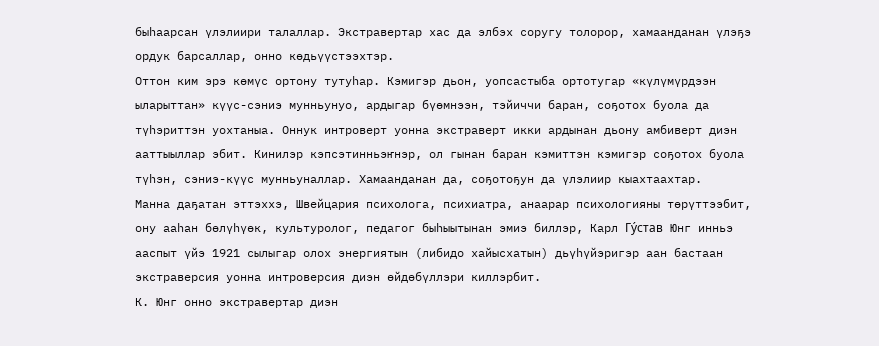быһаарсан үлэлиири талаллар. Экстравертар хас да элбэх соругу толорор, хамаанданан үлэҕэ ордук барсаллар, онно көдьүүстээхтэр.
Оттон ким эрэ көмүс ортону тутуһар. Кэмигэр дьон, уопсастыба ортотугар «күлүмүрдээн ыларыттан» күүс-сэниэ мунньунуо, ардыгар бүөмнээн, тэйиччи баран, соҕотох буола да түһэриттэн уохтаныа. Оннук интроверт уонна экстраверт икки ардынан дьону амбиверт диэн ааттыыллар эбит. Кинилэр кэпсэтинньэҥнэр, ол гынан баран кэмиттэн кэмигэр соҕотох буола түһэн, сэниэ-күүс мунньуналлар. Хамаанданан да, соҕотоҕун да үлэлиир кыахтаахтар.
Манна даҕатан эттэххэ, Швейцария психолога, психиатра, анаарар психологияны төрүттээбит, ону ааһан бөлүһүөк, культуролог, педагог быһыытынан эмиэ биллэр, Карл Гу́став Юнг инньэ ааспыт үйэ 1921 сылыгар олох энергиятын (либидо хайысхатын) дьүһүйэригэр аан бастаан экстраверсия уонна интроверсия диэн өйдөбүллэри киллэрбит.
К. Юнг онно экстравертар диэн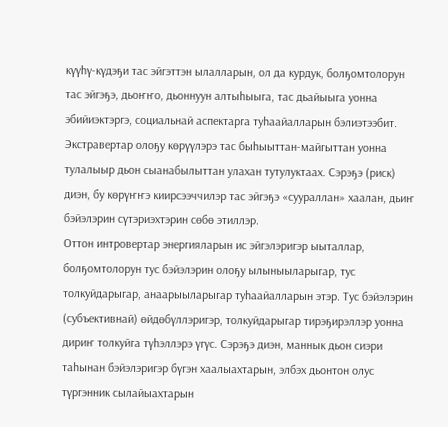күүһү-күдэҕи тас эйгэттэн ылалларын, ол да курдук, болҕомтолорун тас эйгэҕэ, дьоҥҥо, дьоннуун алтыһыыга, тас дьайыыга уонна эбийиэктэргэ, социальнай аспектарга туһаайалларын бэлиэтээбит. Экстравертар олоҕу көрүүлэрэ тас быһыыттан-майгыттан уонна тулалыыр дьон сыанабылыттан улахан тутулуктаах. Сэрэҕэ (риск) диэн, бу көрүҥҥэ киирсээччилэр тас эйгэҕэ «суураллан» хаалан, дьиҥ бэйэлэрин сүтэриэхтэрин сөбө этиллэр.
Оттон интровертар энергияларын ис эйгэлэригэр ыыталлар, болҕомтолорун тус бэйэлэрин олоҕу ылыныыларыгар, тус толкуйдарыгар, анаарыыларыгар туһаайалларын этэр. Тус бэйэлэрин (субъективнай) өйдөбүллэригэр, толкуйдарыгар тирэҕирэллэр уонна дириҥ толкуйга түһэллэрэ үгүс. Сэрэҕэ диэн, маннык дьон сиэри таһынан бэйэлэригэр бүгэн хаалыахтарын, элбэх дьонтон олус түргэнник сылайыахтарын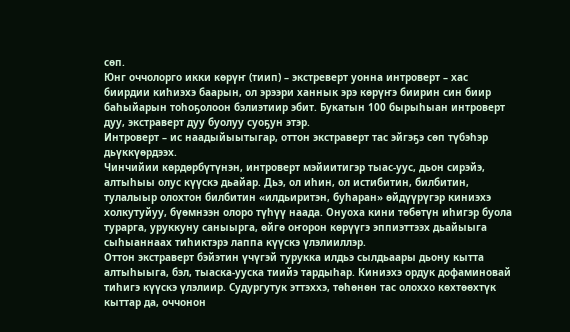сөп.
Юнг оччолорго икки көрүҥ (тиип) – экстреверт уонна интроверт – хас биирдии киһиэхэ баарын, ол эрээри ханнык эрэ көрүҥэ биирин син биир баһыйарын тоһоҕолоон бэлиэтиир эбит. Букатын 100 бырыһыан интроверт дуу, экстраверт дуу буолуу суоҕун этэр.
Интроверт – ис наадыйыытыгар, оттон экстраверт тас эйгэҕэ сөп түбэһэр дьүккүөрдээх.
Чинчийии көрдөрбүтүнэн, интроверт мэйиитигэр тыас-уус, дьон сирэйэ, алтыһыы олус күүскэ дьайар. Дьэ, ол иһин, ол истибитин, билбитин, тулалыыр олохтон билбитин «илдьиритэн, буһаран» өйдүүрүгэр киниэхэ холкутуйуу, бүөмнээн олоро түһүү наада. Онуоха кини төбөтүн иһигэр буола турарга, уруккуну саныырга, өйгө оҥорон көрүүгэ эппиэттээх дьайыыга сыһыаннаах тиһиктэрэ лаппа күүскэ үлэлииллэр.
Оттон экстраверт бэйэтин үчүгэй турукка илдьэ сылдьаары дьону кытта алтыһыыга, бэл, тыаска-ууска тиийэ тардыһар. Киниэхэ ордук дофаминовай тиһигэ күүскэ үлэлиир. Судургутук эттэххэ, төһөнөн тас олоххо көхтөөхтүк кыттар да, оччонон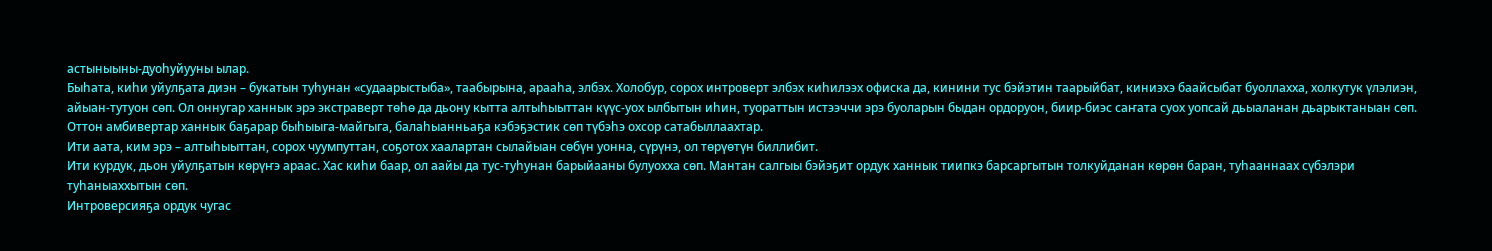астыныыны-дуоһуйууны ылар.
Быһата, киһи уйулҕата диэн – букатын туһунан «судаарыстыба», таабырына, арааһа, элбэх. Холобур, сорох интроверт элбэх киһилээх офиска да, кинини тус бэйэтин таарыйбат, киниэхэ баайсыбат буоллахха, холкутук үлэлиэн, айыан-тутуон сөп. Ол оннугар ханнык эрэ экстраверт төһө да дьону кытта алтыһыыттан күүс-уох ылбытын иһин, туораттын истээччи эрэ буоларын быдан ордоруон, биир-биэс саҥата суох уопсай дьыаланан дьарыктаныан сөп.
Оттон амбивертар ханнык баҕарар быһыыга-майгыга, балаһыанньаҕа кэбэҕэстик сөп түбэһэ охсор сатабыллаахтар.
Ити аата, ким эрэ – алтыһыыттан, сорох чуумпуттан, соҕотох хаалартан сылайыан сөбүн уонна, сүрүнэ, ол төрүөтүн биллибит.
Ити курдук, дьон уйулҕатын көрүҥэ араас. Хас киһи баар, ол аайы да тус-туһунан барыйааны булуохха сөп. Мантан салгыы бэйэҕит ордук ханнык тиипкэ барсаргытын толкуйданан көрөн баран, туһааннаах сүбэлэри туһаныаххытын сөп.
Интроверсияҕа ордук чугас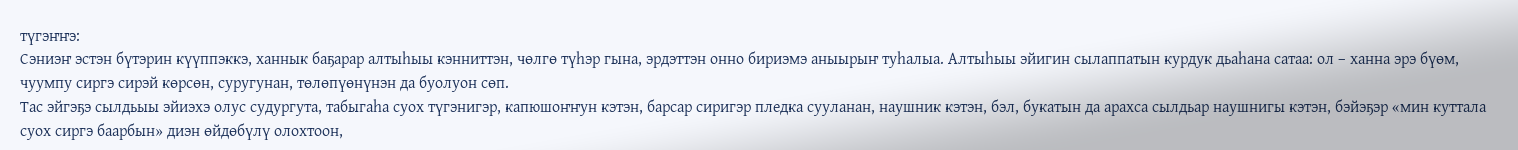түгэҥҥэ:
Сэниэҥ эстэн бүтэрин күүппэккэ, ханнык баҕарар алтыһыы кэнниттэн, чөлгө түһэр гына, эрдэттэн онно бириэмэ аныырыҥ туһалыа. Алтыһыы эйигин сылаппатын курдук дьаһана сатаа: ол – ханна эрэ бүөм, чуумпу сиргэ сирэй көрсөн, суругунан, төлөпүөнүнэн да буолуон сөп.
Тас эйгэҕэ сылдьыы эйиэхэ олус судургута, табыгаһа суох түгэнигэр, капюшоҥҥун кэтэн, барсар сиригэр пледка сууланан, наушник кэтэн, бэл, букатын да арахса сылдьар наушнигы кэтэн, бэйэҕэр «мин куттала суох сиргэ баарбын» диэн өйдөбүлү олохтоон,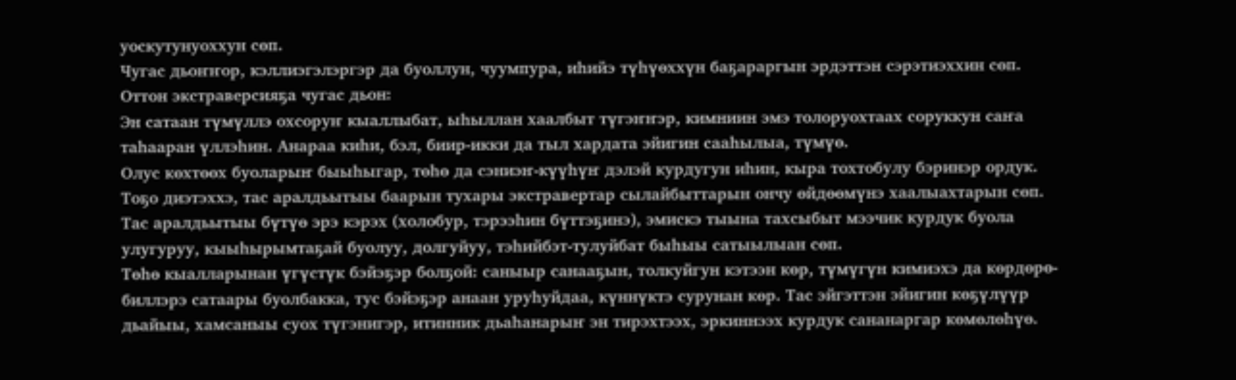уоскутунуоххун сөп.
Чугас дьоҥҥор, кэллиэгэлэргэр да буоллун, чуумпура, иһийэ түһүөххүн баҕараргын эрдэттэн сэрэтиэххин сөп.
Оттон экстраверсияҕа чугас дьон:
Эн сатаан түмүллэ охсоруҥ кыаллыбат, ыһыллан хаалбыт түгэҥҥэр, кимниин эмэ толоруохтаах соруккун саҥа таһааран үллэһин. Анараа киһи, бэл, биир-икки да тыл хардата эйигин сааһылыа, түмүө.
Олус көхтөөх буоларыҥ быыһыгар, төһө да сэниэҥ-күүһүҥ дэлэй курдугун иһин, кыра тохтобулу бэринэр ордук. Тоҕо диэтэххэ, тас аралдьытыы баарын тухары экстравертар сылайбыттарын ончу өйдөөмүнэ хаалыахтарын сөп. Тас аралдьытыы бүтүө эрэ кэрэх (холобур, тэрээһин бүттэҕинэ), эмискэ тыына тахсыбыт мээчик курдук буола улугуруу, кыыһырымтаҕай буолуу, долгуйуу, тэһийбэт-тулуйбат быһыы сатыылыан сөп.
Төһө кыалларынан үгүстүк бэйэҕэр болҕой: саныыр санааҕын, толкуйгун кэтээн көр, түмүгүн кимиэхэ да көрдөрө-биллэрэ сатаары буолбакка, тус бэйэҕэр анаан уруһуйдаа, күннүктэ сурунан көр. Тас эйгэттэн эйигин көҕүлүүр дьайыы, хамсаныы суох түгэнигэр, итинник дьаһанарыҥ эн тирэхтээх, эркиннээх курдук сананаргар көмөлөһүө.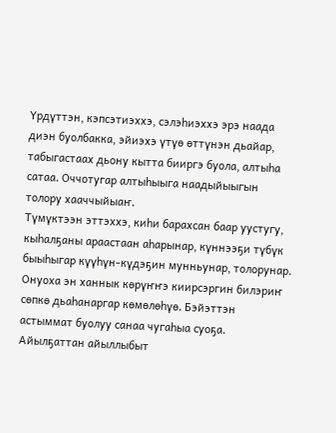Үрдүттэн, кэпсэтиэххэ, сэлэһиэххэ эрэ наада диэн буолбакка, эйиэхэ үтүө өттүнэн дьайар, табыгастаах дьону кытта бииргэ буола, алтыһа сатаа. Оччотугар алтыһыыга наадыйыыгын толору хааччыйыаҥ.
Түмүктээн эттэххэ, киһи барахсан баар уустугу, кыһалҕаны араастаан аһарынар, күннээҕи түбүк быыһыгар күүһүн-күдэҕин мунньунар, толорунар. Онуоха эн ханнык көрүҥҥэ киирсэргин билэриҥ сөпкө дьаһанаргар көмөлөһүө. Бэйэттэн астыммат буолуу санаа чугаһыа суоҕа. Айылҕаттан айыллыбыт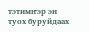тэтимҥэр эн туох буруйдаах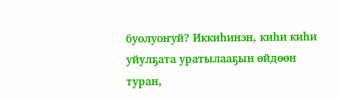буолуоҥуй? Иккиһинэн, киһи киһи уйулҕата уратылааҕын өйдөөн туран,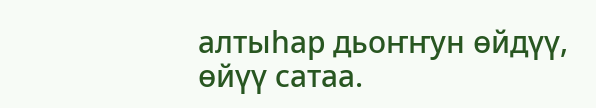алтыһар дьоҥҥун өйдүү, өйүү сатаа.